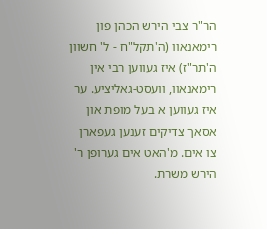הר"ר צבי הירש הכהן פון רימאנאוו (ה'תקל"ח - ל' חשוון ה'תר"ז) איז געווען רבי אין רימאנאוו, וועסט-גאליציע. ער איז געווען א בעל מופת און אסאך צדיקים זענען געפארן צו אים. מ'האט אים גערופן ר' הירש משרת.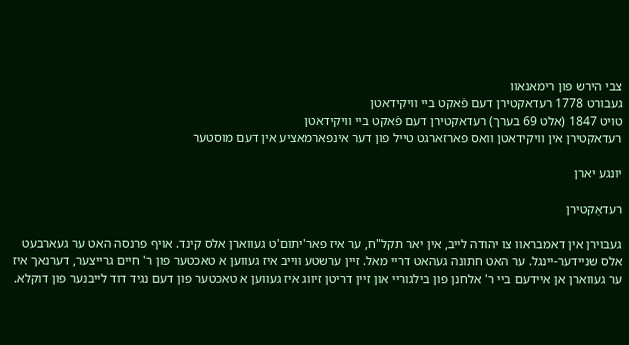צבי הירש פון רימאנאוו
געבורט 1778 רעדאקטירן דעם פֿאקט ביי וויקידאטן
טויט 1847 (אלט 69 בערך) רעדאקטירן דעם פֿאקט ביי וויקידאטן
רעדאקטירן אין וויקידאטן וואס פארזארגט טייל פון דער אינפארמאציע אין דעם מוסטער

יונגע יארן

רעדאַקטירן

געבוירן אין דאמבראוו צו יהודה לייב, אין יאר תקל"ח, ער איז פאר'יתום'ט געווארן אלס קינד. אויף פרנסה האט ער געארבעט אלס שניידער-יינגל. ער האט חתונה געהאט דריי מאל. זיין ערשטע ווייב איז געווען א טאכטער פון ר' חיים גרייצער, דערנאך איז ער געווארן אן איידעם ביי ר' אלחנן פון בילגוריי און זיין דריטן זיווג איז געווען א טאכטער פון דעם נגיד דוד לייבנער פון דוקלא.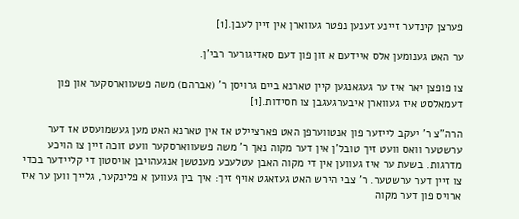פערצן קינדער זיינע זענען נפטר געווארן אין זיין לעבן.[1]

ער האט גענומען אלס איידעם א זון פון דעם סאדיגורער רבי'ן.

צו פופצן יאר איז ער געגאנגען קיין טארנא ביים גרויסן ר' (אברהם) משה פשעווארסקער און פון דעמאלסט איז געווארן איבערגעגבן צו חסידות.[1]

הרה"צ ר' יעקב לייזער פון אנטווערפן האט פארציילט אז אין טארנא האט מען געשמועסט אז דער ערשטער וואס וועט זיך טובל'ן אין דער מקוה נאך ר' משה פשעווארסקער וועט זוכה זיין צו הויכע מדרגות. בשעת ער איז געווען אין די מקוה האבן עטלעכע מענטשן אנגעהויבן אויסטון די קליידער בכדי צו זיין דער ערשטער. ר' צבי הירש האט געזאגט אויף זיך: איך בין געווען א פלינקער, גלייך ווען ער איז ארויס פון דער מקוה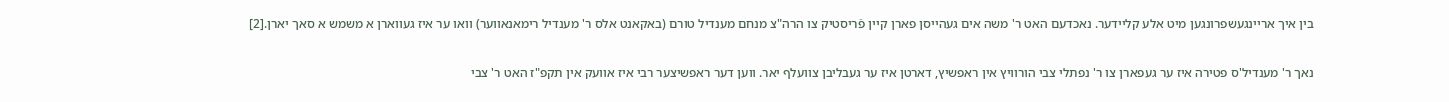בין איך אריינגעשפרונגען מיט אלע קליידער. נאכדעם האט ר' משה אים געהייסן פארן קיין פֿריסטיק צו הרה"צ מנחם מענדיל טורם (באקאנט אלס ר' מענדיל רימאנאווער) וואו ער איז געווארן א משמש א סאך יארן.[2]

נאך ר' מענדיל'ס פטירה איז ער געפארן צו ר' נפתלי צבי הורוויץ אין ראפשיץ, דארטן איז ער געבליבן צוועלף יאר. ווען דער ראפשיצער רבי איז אוועק אין תקפ"ז האט ר' צבי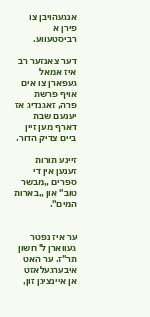אנגעהויבן צו פירן א רביסטעווע.

דער צאנזער רב איז אמאל געפארן צו אים אויף פרשת פרה, זאגנדיג אז יענעם שבת דארף מען זיין ביים צדיק הדור.

זיינע תורות זענען אין די ספרים „מבשר טוב" און „בארות המים".


ער איז נפטר געווארן ל' חשון תר"ז. ער האט איבערגעלאזט אן איינציגן זון,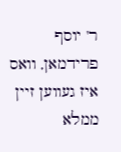ר' יוסף פרידמאן, וואס איז געווען זיין ממלא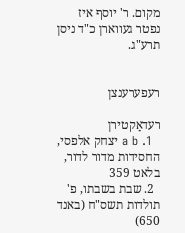מקום. ר' יוסף איז נפטר געווארן כ"ד ניסן תרע"ג.


רעפערענצן

רעדאַקטירן
  1. a b יצחק אלפסי, החסידות מדור לדור, בלאט 359
  2. שבת בשבתו, פ' תולדות תשס"ח (באנד 650)